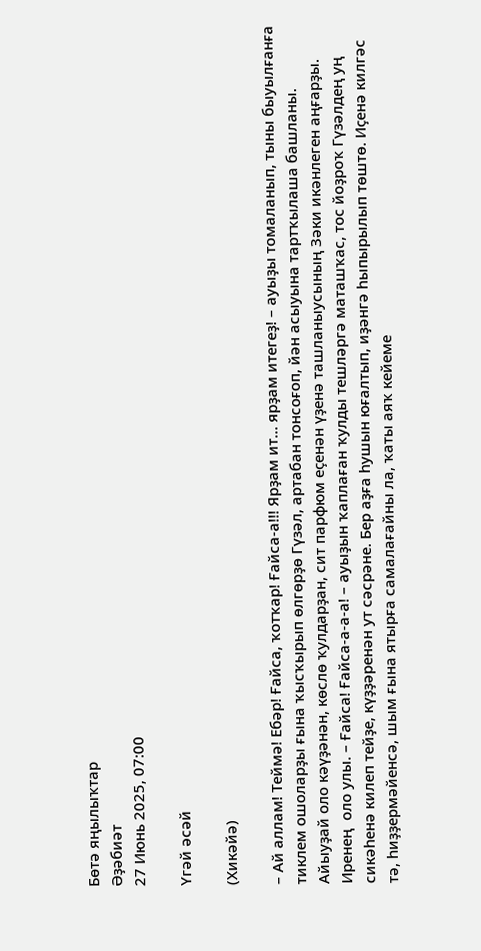Бөтә яңылыҡтар
Әҙәбиәт
27 Июнь 2025, 07:00

Үгәй әсәй

(Хикәйә)

– Ай аллам! Теймә! Ебәр! Ғайса, ҡотҡар! Ғайса-а!!! Ярҙам ит... ярҙам итегеҙ! – ауыҙы томаланып, тыны быуылғанға тиклем ошоларҙы ғына ҡысҡырып өлгөрҙө Гүзәл, артабан тонсоғоп, йән асыуына тартҡылаша башланы. Айыуҙай оло кәүҙәнән, көслө ҡулдарҙан, сит парфюм еҫенән үҙенә ташланыусының Зәки икәнлеген аңғарҙы. Иренең  оло улы. – Ғайса! Ғайса-а-а-а! – ауыҙын ҡаплаған ҡулды тешләргә маташҡас, тос йоҙроҡ Гүзәлдең уң сикәһенә килеп тейҙе, күҙҙәренән ут сәсрәне. Бер аҙға һушын юғалтып, иҙәнгә һыпырылып төштө. Иҫенә килгәс тә, һиҙҙермәйенсә, шым ғына ятырға самалағайны ла, ҡаты аяҡ кейеме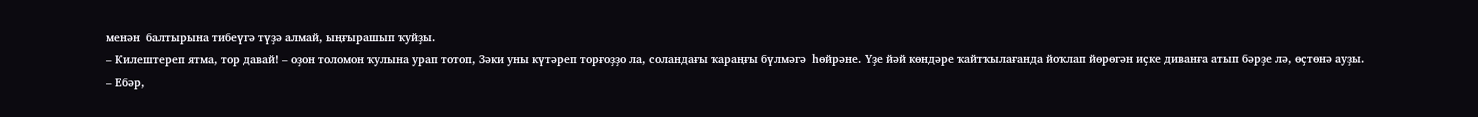менән  балтырына тибеүгә түҙә алмай, ыңғырашып ҡуйҙы.
– Килештереп ятма, тор давай! – оҙон толомон ҡулына урап тотоп, Зәки уны күтәреп торғоҙҙо ла, соландағы ҡараңғы бүлмәгә  һөйрәне. Үҙе йәй көндәре ҡайтҡылағанда йоҡлап йөрөгән иҫке диванға атып бәрҙе лә, өҫтөнә ауҙы.
– Ебәр,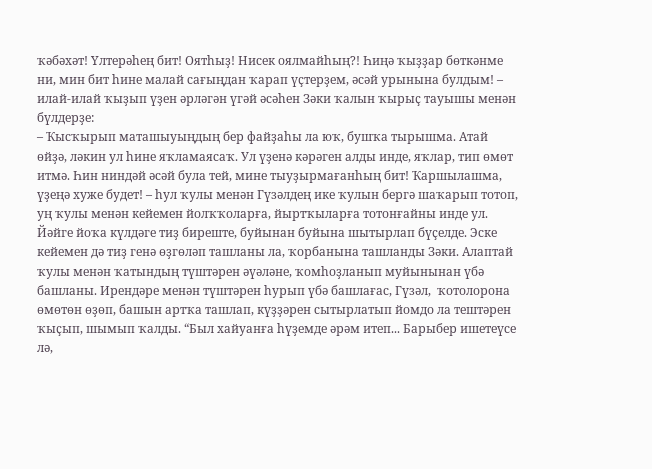ҡәбәхәт! Үлтерәһең бит! Оятһыҙ! Нисек оялмайһың?! Һиңә ҡыҙҙар бөткәнме ни, мин бит һине малай сағыңдан ҡарап үҫтерҙем, әсәй урынына булдым! – илай-илай ҡыҙып үҙен әрләгән үгәй әсәһен Зәки ҡалын ҡырыҫ тауышы менән бүлдерҙе:
– Ҡысҡырып маташыуыңдың бер файҙаһы ла юҡ, бушҡа тырышма. Атай өйҙә, ләкин ул һине яҡламаясаҡ. Ул үҙенә кәрәген алды инде, яҡлар, тип өмөт итмә. Һин ниндәй әсәй була тей, мине тыуҙырмағанһың бит! Ҡаршылашма, үҙеңә хуже будет! – һул ҡулы менән Гүзәлдең ике ҡулын бергә шаҡарып тотоп, уң ҡулы менән кейемен йолҡҡоларға, йыртҡыларға тотонғайны инде ул.
Йәйге йоҡа күлдәге тиҙ биреште, буйынан буйына шытырлап бүҫелде. Эске кейемен дә тиҙ генә өҙгөләп ташланы ла, ҡорбанына ташланды Зәки. Алаптай ҡулы менән ҡатындың түштәрен әүәләне, ҡомһоҙланып муйынынан үбә башланы. Ирендәре менән түштәрен һурып үбә башлағас, Гүзәл,  ҡотолорона өмөтөн өҙөп, башын артҡа ташлап, күҙҙәрен сытырлатып йомдо ла тештәрен ҡыҫып, шымып ҡалды. “Был хайуанға һүҙемде әрәм итеп... Барыбер ишетеүсе лә,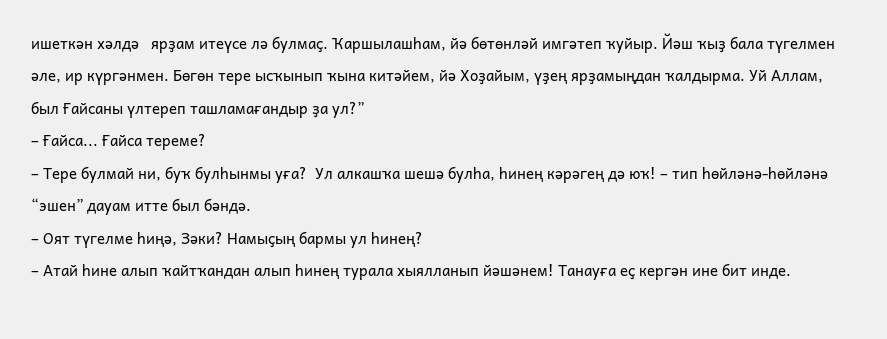ишеткән хәлдә   ярҙам итеүсе лә булмаҫ. Ҡаршылашһам, йә бөтөнләй имгәтеп ҡуйыр. Йәш ҡыҙ бала түгелмен әле, ир күргәнмен. Бөгөн тере ысҡынып ҡына китәйем, йә Хоҙайым, үҙең ярҙамыңдан ҡалдырма. Уй Аллам, был Ғайсаны үлтереп ташламағандыр ҙа ул?”
– Ғайса... Ғайса тереме?
– Тере булмай ни, буҡ булһынмы уға?  Ул алкашҡа шешә булһа, һинең кәрәгең дә юҡ! – тип һөйләнә-һөйләнә “эшен” дауам итте был бәндә.
– Оят түгелме һиңә, Зәки? Намыҫың бармы ул һинең?
– Атай һине алып ҡайтҡандан алып һинең турала хыялланып йәшәнем! Танауға еҫ кергән ине бит инде.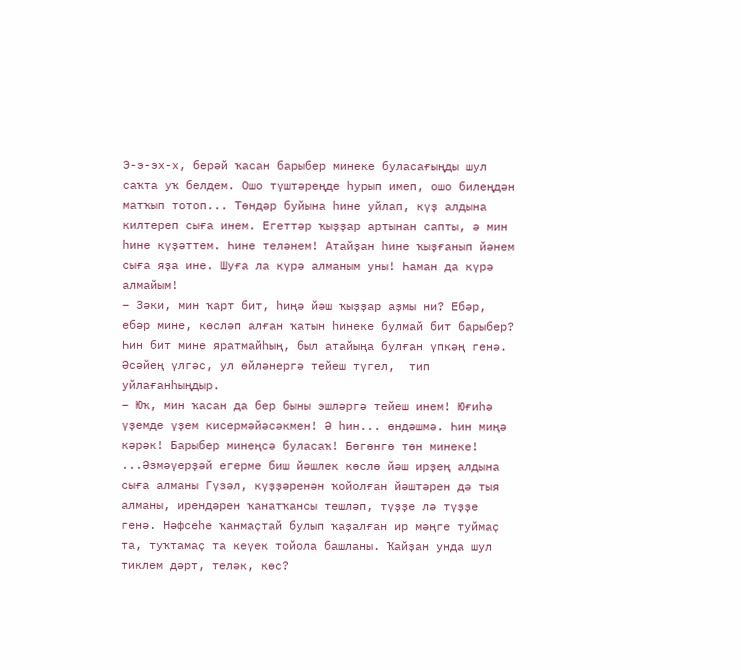Э-э-эх-х, берәй ҡасан барыбер минеке буласағыңды шул саҡта уҡ белдем. Ошо түштәреңде һурып имеп, ошо билеңдән матҡып тотоп... Төндәр буйына һине уйлап, күҙ алдына килтереп сыға инем. Егеттәр ҡыҙҙар артынан сапты, ә мин һине күҙәттем. Һине теләнем! Атайҙан һине ҡыҙғанып йәнем сыға яҙа ине. Шуға ла күрә алманым уны! Һаман да күрә алмайым!
– Зәки, мин ҡарт бит, һиңә йәш ҡыҙҙар аҙмы ни? Ебәр, ебәр мине, көсләп алған ҡатын һинеке булмай бит барыбер? Һин бит мине яратмайһың, был атайыңа булған үпкәң генә. Әсәйең үлгәс, ул өйләнергә тейеш түгел,  тип уйлағанһыңдыр.
– Юҡ, мин ҡасан да бер быны эшләргә тейеш инем! Юғиһә үҙемде үҙем кисермәйәсәкмен! Ә һин... өндәшмә. Һин миңә кәрәк! Барыбер минеңсә буласаҡ! Бөгөнгө төн минеке!
...Әзмәүерҙәй егерме биш йәшлек көслө йәш ирҙең алдына сыға алманы Гүзәл, күҙҙәренән ҡойолған йәштәрен дә тыя алманы, ирендәрен ҡанатҡансы тешләп, түҙҙе лә түҙҙе генә. Нәфсеһе ҡанмаҫтай булып ҡаҙалған ир мәңге туймаҫ та, туҡтамаҫ та кеүек тойола башланы. Ҡайҙан унда шул тиклем дәрт, теләк, көс?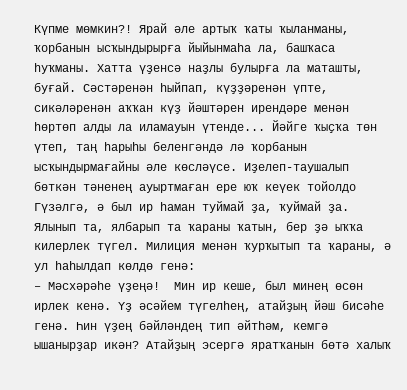Күпме мөмкин?! Ярай әле артыҡ ҡаты ҡыланманы, ҡорбанын ысҡындырырға йыйынмаһа ла, башҡаса һуҡманы. Хатта үҙенсә наҙлы булырға ла маташты, буғай. Сәстәренән һыйпап, күҙҙәренән үпте, сикәләренән аҡҡан күҙ йәштәрен ирендәре менән һөртөп алды ла иламауын үтенде... Йәйге ҡыҫҡа төн үтеп, таң һарыһы беленгәндә лә ҡорбанын ысҡындырмағайны әле көсләүсе. Иҙелеп-таушалып бөткән тәненең ауыртмаған ере юҡ кеүек тойолдо Гүзәлгә, ә был ир һаман туймай ҙа, ҡуймай ҙа. Ялынып та, ялбарып та ҡараны ҡатын, бер ҙә ыҡҡа килерлек түгел. Милиция менән ҡурҡытып та ҡараны, ә ул һаһылдап көлдө генә:
– Мәсхәрәһе үҙеңә!  Мин ир кеше, был минең өсөн ирлек кенә. Үҙ әсәйем түгелһең, атайҙың йәш бисәһе генә. Һин үҙең бәйләндең тип әйтһәм, кемгә ышанырҙар икән? Атайҙың эсергә яратҡанын бөтә халыҡ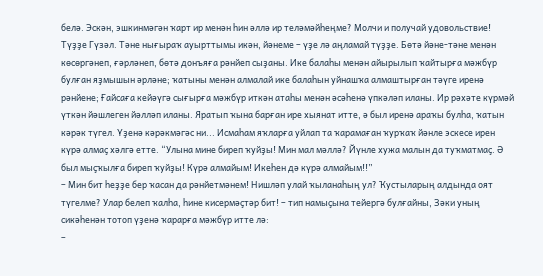белә. Эскән, эшкинмәгән ҡарт ир менән һин әллә ир теләмәйһеңме? Молчи и получай удовольствие!
Түҙҙе Гүзәл. Тәне нығыраҡ ауырттымы икән, йәнеме – үҙе лә аңламай түҙҙе. Бөтә йәне-тәне менән көсөргәнеп, ғәрләнеп, бөтә донъяға рәнйеп сыҙаны. Ике балаһы менән айырылып ҡайтырға мәжбүр булған яҙмышын әрләне; ҡатыны менән алмалай ике балаһын уйнашҡа алмаштырған тәүге иренә рәнйене; Ғайсаға кейәүгә сығырға мәжбүр иткән атаһы менән әсәһенә үпкәләп иланы. Ир рәхәте күрмәй үткән йәшлеген йәлләп иланы. Яратып ҡына барған ире хыянат итте, ә был иренә араҡы булһа, ҡатын кәрәк түгел. Үҙенә кәрәкмәгәс ни... Исмаһам яҡларға уйлап та ҡарамаған ҡурҡаҡ йәнле эскесе ирен күрә алмаҫ хәлгә етте. “Улына мине биреп ҡуйҙы! Мин мал мәллә? Йүнле хужа малын да туҡматмаҫ. Ә был мыҫҡылға биреп ҡуйҙы! Күрә алмайым! Икеһен дә күрә алмайым!!”
– Мин бит һеҙҙе бер ҡасан да рәнйетмәнем! Нишләп улай ҡыланаһың ул? Ҡустыларың алдында оят түгелме? Улар белеп ҡалһа, һине кисермәҫтәр бит! – тип намыҫына тейергә булғайны, Зәки уның сикәһенән тотоп үҙенә ҡарарға мәжбүр итте лә:
–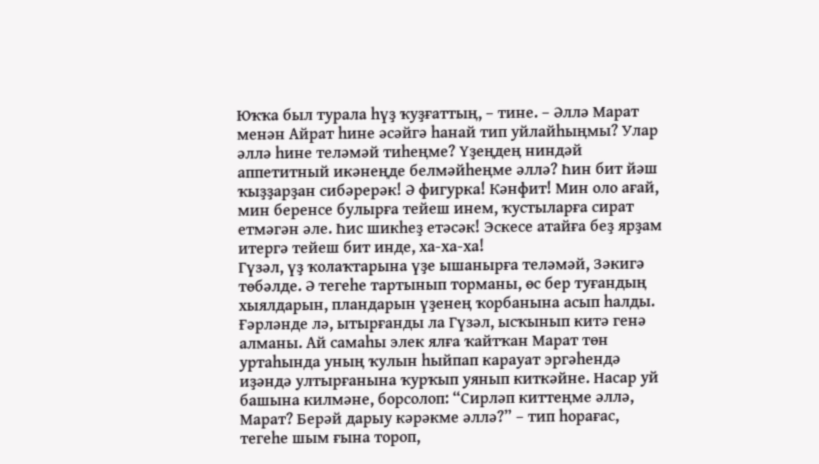Юҡҡа был турала һүҙ ҡуҙғаттың, – тине. – Әллә Марат менән Айрат һине әсәйгә һанай тип уйлайһыңмы? Улар әллә һине теләмәй тиһеңме? Үҙеңдең ниндәй аппетитный икәнеңде белмәйһеңме әллә? Һин бит йәш ҡыҙҙарҙан сибәрерәк! Ә фигурка! Кәнфит! Мин оло ағай, мин беренсе булырға тейеш инем, ҡустыларға сират етмәгән әле. Һис шикһеҙ етәсәк! Эскесе атайға беҙ ярҙам итергә тейеш бит инде, ха-ха-ха!
Гүзәл, үҙ ҡолаҡтарына үҙе ышанырға теләмәй, Зәкигә төбәлде. Ә тегеһе тартынып торманы, өс бер туғандың хыялдарын, пландарын үҙенең ҡорбанына асып һалды. Ғәрләнде лә, ытырғанды ла Гүзәл, ысҡынып китә генә алманы. Ай самаһы элек ялға ҡайтҡан Марат төн уртаһында уның ҡулын һыйпап карауат эргәһендә иҙәндә ултырғанына ҡурҡып уянып киткәйне. Насар уй башына килмәне, борсолоп: “Сирләп киттеңме әллә, Марат? Берәй дарыу кәрәкме әллә?” – тип һорағас, тегеһе шым ғына тороп,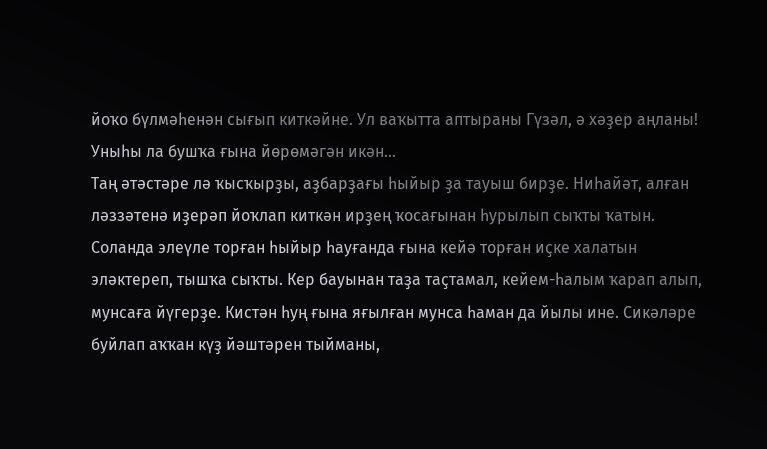йоҡо бүлмәһенән сығып киткәйне. Ул ваҡытта аптыраны Гүзәл, ә хәҙер аңланы! Уныһы ла бушҡа ғына йөрөмәгән икән...
Таң әтәстәре лә ҡысҡырҙы, аҙбарҙағы һыйыр ҙа тауыш бирҙе. Ниһайәт, алған ләззәтенә иҙерәп йоҡлап киткән ирҙең ҡосағынан һурылып сыҡты ҡатын. Соланда элеүле торған һыйыр һауғанда ғына кейә торған иҫке халатын эләктереп, тышҡа сыҡты. Кер бауынан таҙа таҫтамал, кейем-һалым ҡарап алып, мунсаға йүгерҙе. Кистән һуң ғына яғылған мунса һаман да йылы ине. Сикәләре буйлап аҡҡан күҙ йәштәрен тыйманы,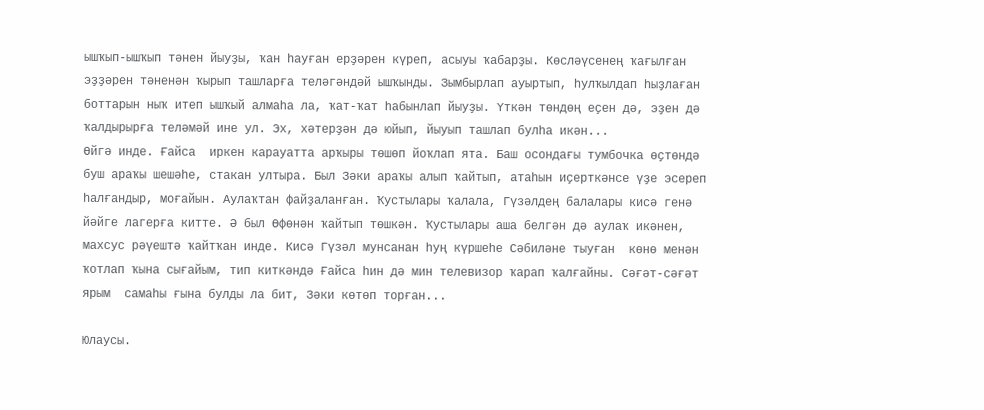ышҡып-ышҡып тәнен йыуҙы, ҡан һауған ерҙәрен күреп, асыуы ҡабарҙы. Көсләүсенең ҡағылған эҙҙәрен тәненән ҡырып ташларға теләгәндәй ышҡынды. Зымбырлап ауыртып, һулҡылдап һыҙлаған боттарын ныҡ итеп ышҡый алмаһа ла, ҡат-ҡат һабынлап йыуҙы. Үткән төндөң еҫен дә, эҙен дә ҡалдырырға теләмәй ине ул. Эх, хәтерҙән дә юйып, йыуып ташлап булһа икән...
Өйгә инде. Ғайса  иркен карауатта арҡыры төшөп йоҡлап ята. Баш осондағы тумбочка өҫтөндә буш араҡы шешәһе, стакан ултыра. Был Зәки араҡы алып ҡайтып, атаһын иҫерткәнсе үҙе эсереп һалғандыр, моғайын. Аулаҡтан файҙаланған. Ҡустылары ҡалала, Гүзәлдең балалары кисә генә йәйге лагерға китте. Ә был Өфөнән ҡайтып төшкән. Ҡустылары аша белгән дә аулаҡ икәнен, махсус рәүештә ҡайтҡан инде. Кисә Гүзәл мунсанан һуң күршеһе Сәбиләне тыуған  көнө менән ҡотлап ҡына сығайым, тип киткәндә Ғайса һин дә мин телевизор ҡарап ҡалғайны. Сәғәт-сәғәт ярым  самаһы ғына булды ла бит, Зәки көтөп торған...

Юлаусы.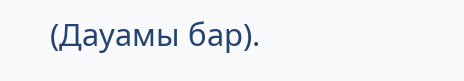(Дауамы бар).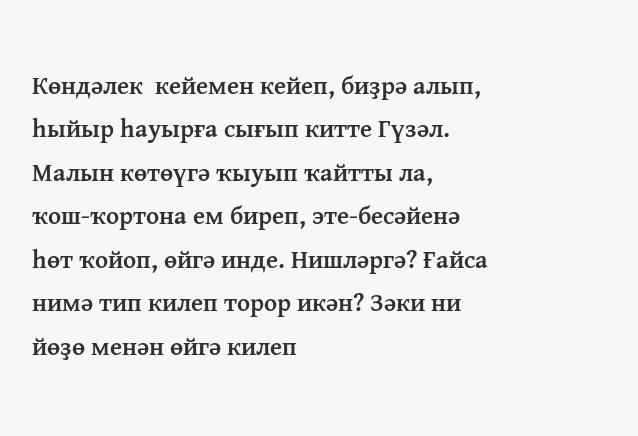Көндәлек  кейемен кейеп, биҙрә алып, һыйыр һауырға сығып китте Гүзәл. Малын көтөүгә ҡыуып ҡайтты ла, ҡош-ҡортона ем биреп, эте-бесәйенә һөт ҡойоп, өйгә инде. Нишләргә? Ғайса нимә тип килеп торор икән? Зәки ни йөҙө менән өйгә килеп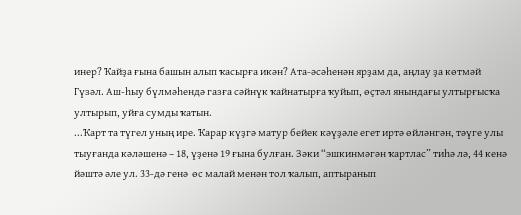инер? Ҡайҙа ғына башын алып ҡасырға икән? Ата-әсәһенән ярҙам да, аңлау ҙа көтмәй Гүзәл. Аш-һыу бүлмәһендә газға сәйнүк ҡайнатырға ҡуйып, өҫтәл янындағы ултырғысҡа ултырып, уйға сумды ҡатын.
...Ҡарт та түгел уның ире. Ҡарар күҙгә матур бейек кәүҙәле егет иртә өйләнгән, тәүге улы тыуғанда кәләшенә – 18, үҙенә 19 ғына булған. Зәки “эшкинмәгән ҡартлас” тиһә лә, 44 кенә йәштә әле ул. 33-дә генә  өс малай менән тол ҡалып, аптыранып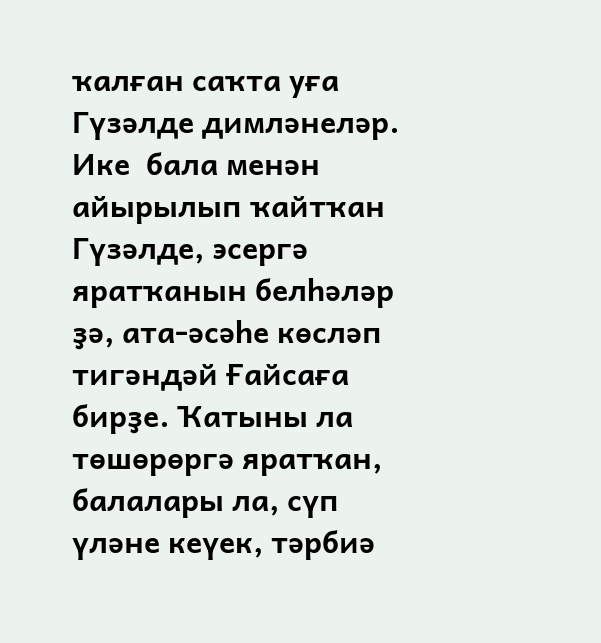ҡалған саҡта уға Гүзәлде димләнеләр. Ике  бала менән айырылып ҡайтҡан Гүзәлде, эсергә яратҡанын белһәләр ҙә, ата-әсәһе көсләп тигәндәй Ғайсаға бирҙе. Ҡатыны ла төшөрөргә яратҡан, балалары ла, сүп үләне кеүек, тәрбиә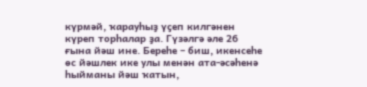күрмәй, ҡарауһыҙ үҫеп килгәнен күреп торһалар ҙа. Гүзәлгә әле 26 ғына йәш ине. Береһе – биш, икенсеһе өс йәшлек ике улы менән ата-әсәһенә һыйманы йәш ҡатын,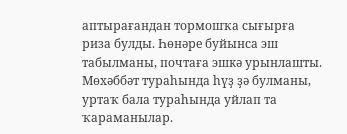аптырағандан тормошҡа сығырға риза булды. Һөнәре буйынса эш табылманы, почтаға эшкә урынлашты. Мөхәббәт тураһында һүҙ ҙә булманы, уртаҡ бала тураһында уйлап та ҡараманылар.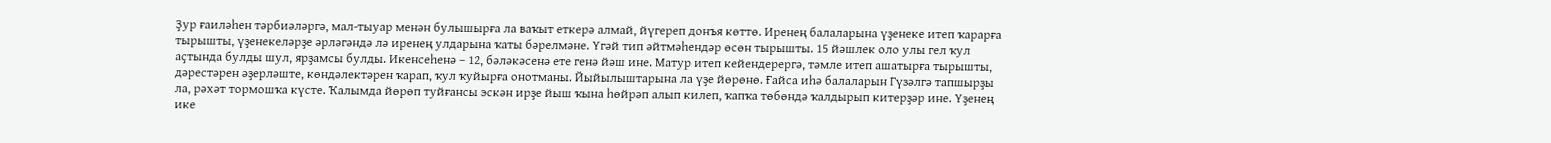Ҙур ғаиләһен тәрбиәләргә, мал-тыуар менән булышырға ла ваҡыт еткерә алмай, йүгереп донъя көттө. Иренең балаларына үҙенеке итеп ҡарарға тырышты, үҙенекеләрҙе әрләгәндә лә иренең улдарына ҡаты бәрелмәне. Үгәй тип әйтмәһендәр өсөн тырышты. 15 йәшлек оло улы гел ҡул аҫтында булды шул, ярҙамсы булды. Икенсеһенә – 12, бәләкәсенә ете генә йәш ине. Матур итеп кейендерергә, тәмле итеп ашатырға тырышты, дәрестәрен әҙерләште, көндәлектәрен ҡарап, ҡул ҡуйырға онотманы. Йыйылыштарына ла үҙе йөрөнө. Ғайса иһә балаларын Гүзәлгә тапшырҙы ла, рәхәт тормошҡа күсте. Ҡалымда йөрөп туйғансы эскән ирҙе йыш ҡына һөйрәп алып килеп, ҡапҡа төбөндә ҡалдырып китерҙәр ине. Үҙенең ике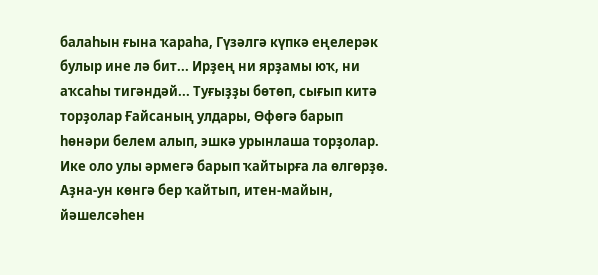балаһын ғына ҡараһа, Гүзәлгә күпкә еңелерәк булыр ине лә бит... Ирҙең ни ярҙамы юҡ, ни аҡсаһы тигәндәй... Туғыҙҙы бөтөп, сығып китә торҙолар Ғайсаның улдары, Өфөгә барып һөнәри белем алып, эшкә урынлаша торҙолар. Ике оло улы әрмегә барып ҡайтырға ла өлгөрҙө. Аҙна-ун көнгә бер ҡайтып, итен-майын, йәшелсәһен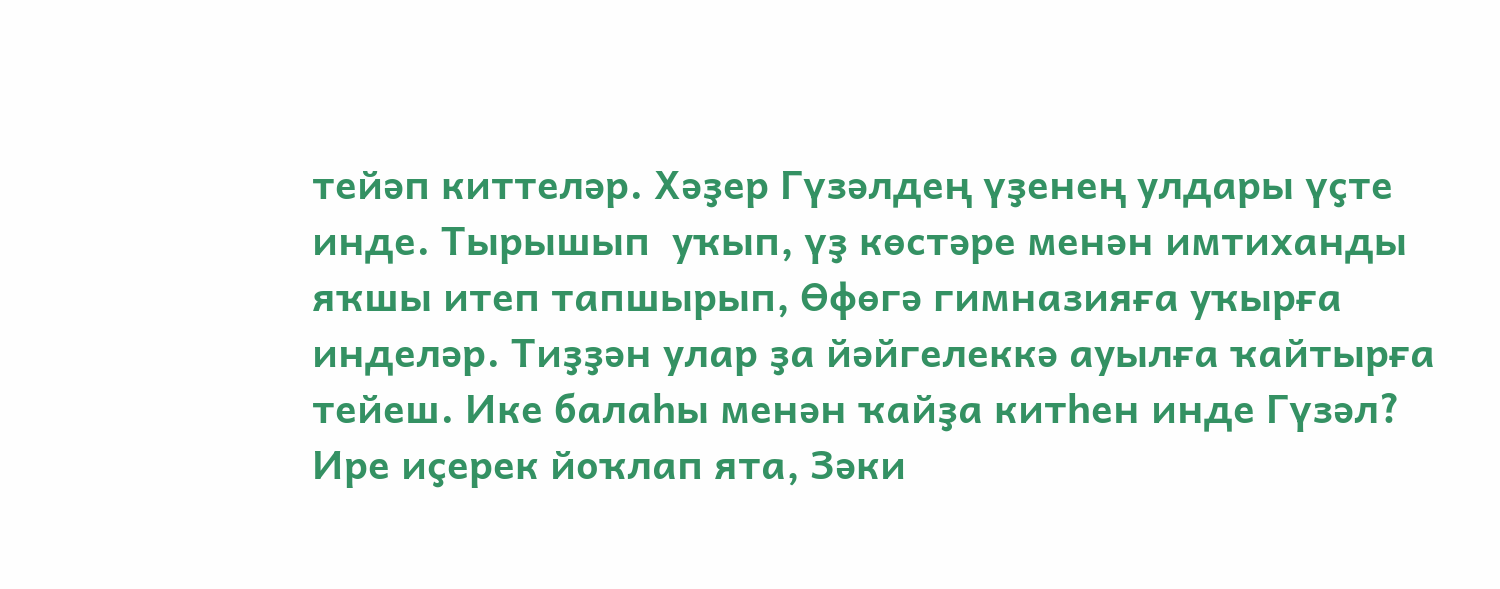тейәп киттеләр. Хәҙер Гүзәлдең үҙенең улдары үҫте инде. Тырышып  уҡып, үҙ көстәре менән имтиханды яҡшы итеп тапшырып, Өфөгә гимназияға уҡырға инделәр. Тиҙҙән улар ҙа йәйгелеккә ауылға ҡайтырға тейеш. Ике балаһы менән ҡайҙа китһен инде Гүзәл? Ире иҫерек йоҡлап ята, Зәки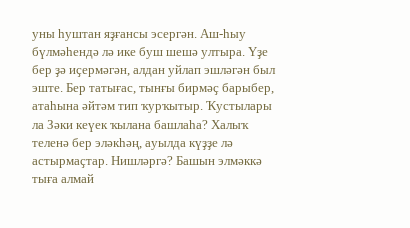уны һуштан яҙғансы эсергән. Аш-һыу бүлмәһендә лә ике буш шешә ултыра. Үҙе  бер ҙә иҫермәгән, алдан уйлап эшләгән был эште. Бер татығас, тынғы бирмәҫ барыбер, атаһына әйтәм тип ҡурҡытыр. Ҡустылары ла Зәки кеүек ҡылана башлаһа? Халыҡ теленә бер эләкһәң, ауылда күҙҙе лә астырмаҫтар. Нишләргә? Башын элмәккә тыға алмай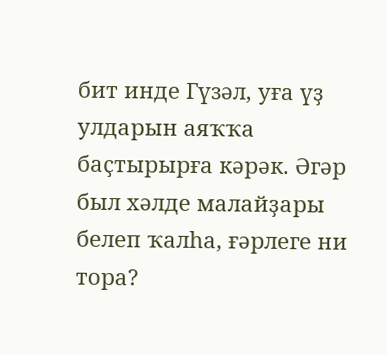бит инде Гүзәл, уға үҙ улдарын аяҡҡа баҫтырырға кәрәк. Әгәр был хәлде малайҙары белеп ҡалһа, ғәрлеге ни тора?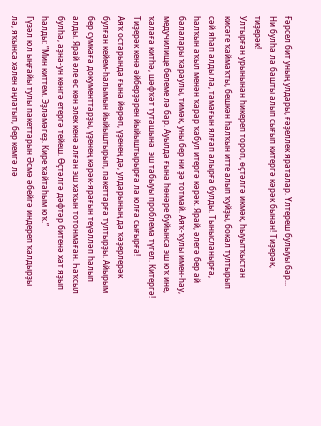Ғәрсел бит уның улдары, ғәҙеллек яраталар. Үлтереш булыуы бар... Ни булһа ла башты алып сығып китергә кәрәк бынан! Тиҙерәк, тиҙерәк!
Ултырған урынынан һикереп тороп, өҫтәлгә икмәк, һыуытҡыстан кисәге ҡаймаҡты, бешкән һалҡын итте алып ҡуйҙы, бокал тултырып сәй яһап алды ла, тамағын ялғап алырға булды. Тынысланырға, һалҡын аҡыл менән ҡарар ҡабул итергә кәрәк. Ярай, әлегә бер ай балалары ҡараулы, тимәк, уны бер ни ҙә тотмай. Аяҡ-ҡулы имен-һау, медучилище белеме лә бар. Ауылда ғына һөнәре буйынса эш юҡ ине, ҡалаға китһә, шәфҡәт туташына  эш табыуы проблема түгел. Китергә! Тиҙерәк кенә әйберҙәрен йыйыштырырға ла юлға сығырға!
Аяҡ остарында ғына йөрөп, үҙенең дә, улдарының да ҡәҙерлерәк булған кейем-һалымын йыйыштырып, пакеттарға тултырҙы. Айырым бер сумкаға документтарҙы, үҙенең кәрәк-ярағын теүәлләп һалып алды. Ярай әле өс көн элек кенә алған эш хаҡын тотонмаған. Һаҡсыл булһа, аҙна-ун көнгә етергә тейеш. Өҫтәлгә дәфтәр битенә хат яҙып һалды: ”Мин киттем. Эҙләмәгеҙ. Кире ҡайтаһым юҡ.”
Гүзәл юл ыңғайы тулы пакеттарын Әсмә әбейгә индереп ҡалдырҙы ла, яҡынса хәлен аңлатып, бер кемгә лә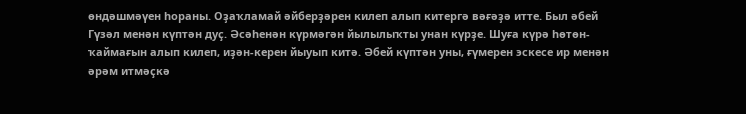өндәшмәүен һораны. Оҙаҡламай әйберҙәрен килеп алып китергә вәғәҙә итте. Был әбей Гүзәл менән күптән дуҫ. Әсәһенән күрмәгән йылылыҡты унан күрҙе. Шуға күрә һөтөн-ҡаймағын алып килеп, иҙән-керен йыуып китә. Әбей күптән уны, ғүмерен эскесе ир менән әрәм итмәҫкә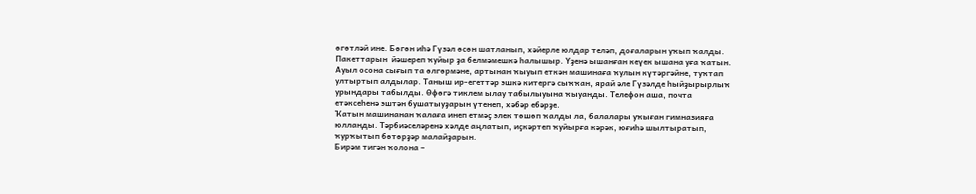өгөтләй ине. Бөгөн иһә Гүзәл өсөн шатланып, хәйерле юлдар теләп, доғаларын уҡып ҡалды. Пакеттарын  йәшереп ҡуйыр ҙа белмәмешкә һалышыр. Үҙенә ышанған кеүек ышана уға ҡатын.
Ауыл осона сығып та өлгөрмәне, артынан ҡыуып еткән машинаға ҡулын күтәргәйне, туҡтап ултыртып алдылар. Таныш ир-егеттәр эшкә китергә сыҡҡан, ярай әле Гүзәлде һыйҙырырлыҡ урындары табылды. Өфөгә тиклем ылау табылыуына ҡыуанды. Телефон аша, почта етәксеһенә эштән бушатыуҙарын үтенеп, хәбәр ебәрҙе.
Ҡатын машинанан ҡалаға инеп етмәҫ элек төшөп ҡалды ла, балалары уҡыған гимназияға юлланды. Тәрбиәселәренә хәлде аңлатып, иҫкәртеп ҡуйырға кәрәк, юғиһә шылтыратып, ҡурҡытып бөтөрҙәр малайҙарын.
Бирәм тигән ҡолона –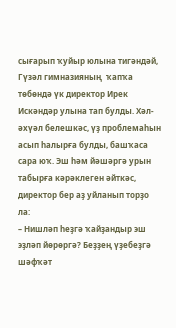сығарып ҡуйыр юлына тигәндәй, Гүзәл гимназияның  ҡапҡа төбөндә үк директор Ирек Искәндәр улына тап булды. Хәл-әхүәл белешкәс, үҙ проблемаһын асып һалырға булды, башҡаса сара юҡ. Эш һәм йәшәргә урын табырға кәрәклеген әйткәс, директор бер аҙ уйланып торҙо ла:
– Нишләп һеҙгә ҡайҙандыр эш эҙләп йөрөргә? Беҙҙең үҙебеҙгә шәфҡәт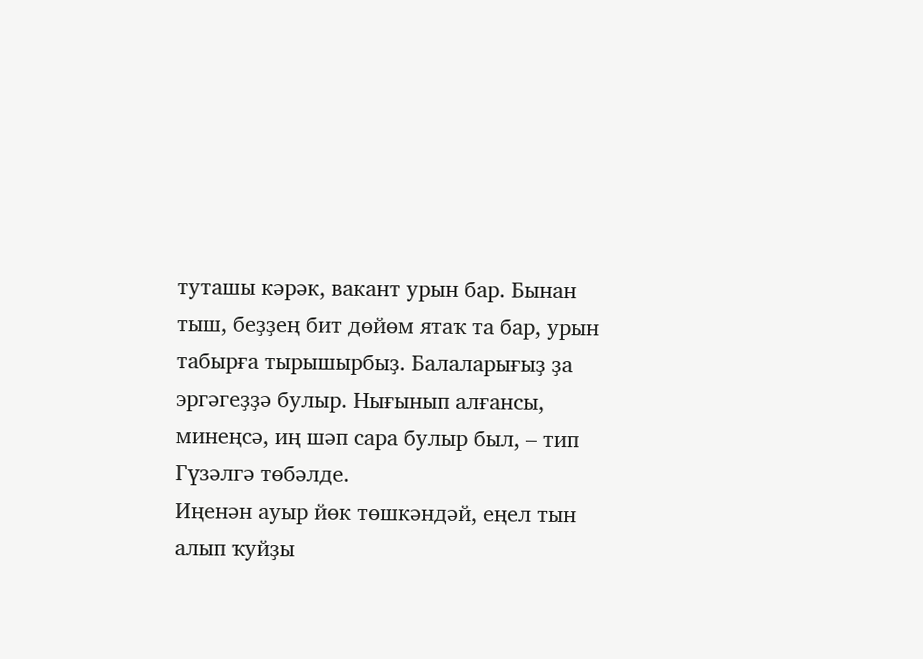туташы кәрәк, вакант урын бар. Бынан тыш, беҙҙең бит дөйөм ятаҡ та бар, урын табырға тырышырбыҙ. Балаларығыҙ ҙа эргәгеҙҙә булыр. Нығынып алғансы, минеңсә, иң шәп сара булыр был, – тип Гүзәлгә төбәлде.
Иңенән ауыр йөк төшкәндәй, еңел тын алып ҡуйҙы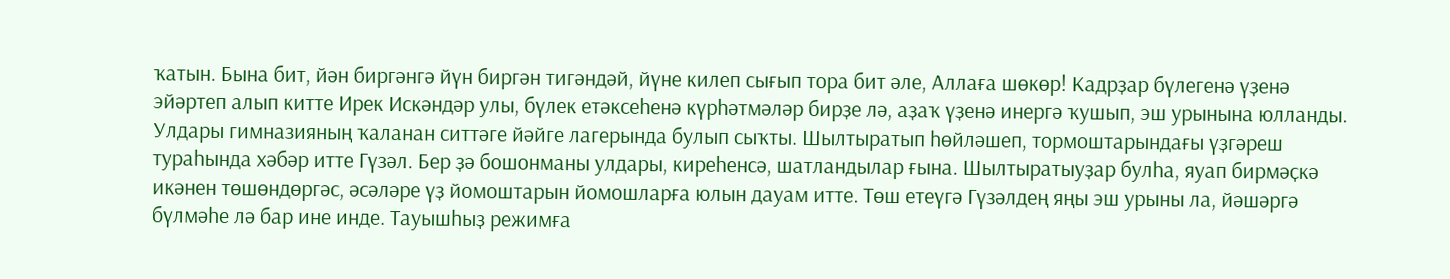ҡатын. Бына бит, йән биргәнгә йүн биргән тигәндәй, йүне килеп сығып тора бит әле, Аллаға шөкөр! Кадрҙар бүлегенә үҙенә эйәртеп алып китте Ирек Искәндәр улы, бүлек етәксеһенә күрһәтмәләр бирҙе лә, аҙаҡ үҙенә инергә ҡушып, эш урынына юлланды. Улдары гимназияның ҡаланан ситтәге йәйге лагерында булып сыҡты. Шылтыратып һөйләшеп, тормоштарындағы үҙгәреш тураһында хәбәр итте Гүзәл. Бер ҙә бошонманы улдары, киреһенсә, шатландылар ғына. Шылтыратыуҙар булһа, яуап бирмәҫкә икәнен төшөндөргәс, әсәләре үҙ йомоштарын йомошларға юлын дауам итте. Төш етеүгә Гүзәлдең яңы эш урыны ла, йәшәргә бүлмәһе лә бар ине инде. Тауышһыҙ режимға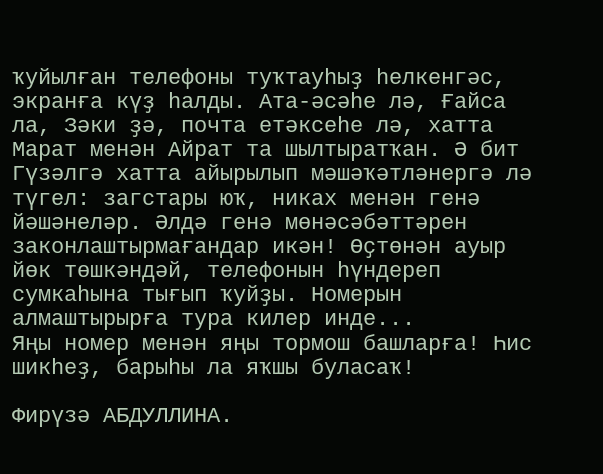ҡуйылған телефоны туҡтауһыҙ һелкенгәс, экранға күҙ һалды. Ата-әсәһе лә, Ғайса ла, Зәки ҙә, почта етәксеһе лә, хатта Марат менән Айрат та шылтыратҡан. Ә бит Гүзәлгә хатта айырылып мәшәҡәтләнергә лә түгел: загстары юҡ, никах менән генә йәшәнеләр. Әлдә генә мөнәсәбәттәрен законлаштырмағандар икән! Өҫтөнән ауыр йөк төшкәндәй, телефонын һүндереп сумкаһына тығып ҡуйҙы. Номерын алмаштырырға тура килер инде...
Яңы номер менән яңы тормош башларға! Һис шикһеҙ, барыһы ла яҡшы буласаҡ!

Фирүзә АБДУЛЛИНА.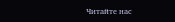Читайте нас